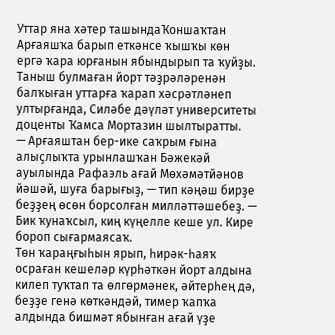Уттар яна хәтер ташындаҠоншаҡтан Арғаяшҡа барып еткәнсе ҡышҡы көн ергә ҡара юрғанын ябындырып та ҡуйҙы. Таныш булмаған йорт тәҙрәләренән балҡыған уттарға ҡарап хәсрәтләнеп ултырғанда, Силәбе дәүләт университеты доценты Ҡамса Мортазин шылтыратты.
— Арғаяштан бер-ике саҡрым ғына алыҫлыҡта урынлашҡан Бәжекәй ауылында Рафаэль ағай Мөхәмәтйәнов йәшәй, шуға барығыҙ, — тип кәңәш бирҙе беҙҙең өсөн борсолған милләттәшебеҙ. — Бик ҡунаҡсыл, киң күңелле кеше ул. Кире бороп сығармаясаҡ.
Төн ҡараңғыһын ярып, һирәк-һаяҡ осраған кешеләр күрһәткән йорт алдына килеп туҡтап та өлгөрмәнек, әйтерһең дә, беҙҙе генә көткәндәй, тимер ҡапҡа алдында бишмәт ябынған ағай үҙе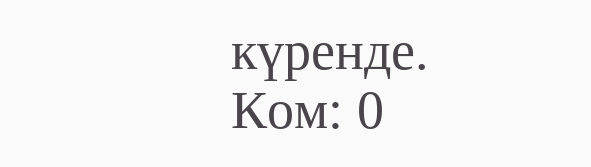күренде.
Ком: 0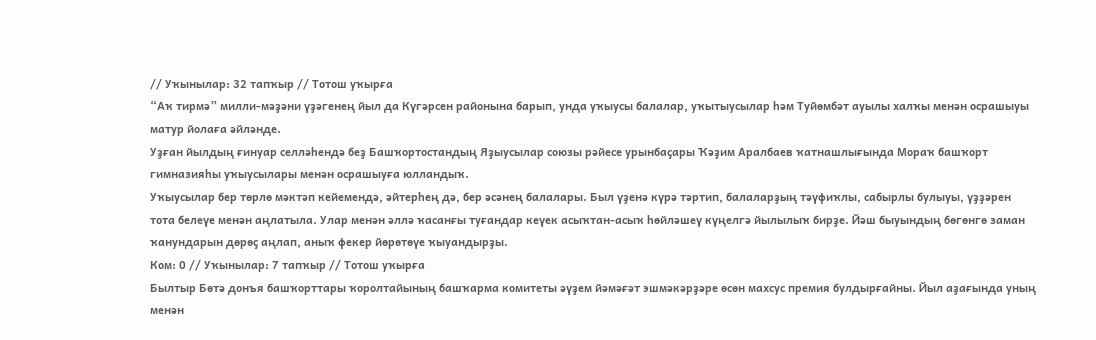// Уҡынылар: 32 тапҡыр // Тотош уҡырға
“Аҡ тирмә” милли-мәҙәни үҙәгенең йыл да Күгәрсен районына барып, унда уҡыусы балалар, уҡытыусылар һәм Туйөмбәт ауылы халҡы менән осрашыуы матур йолаға әйләнде.
Уҙған йылдың ғинуар селләһендә беҙ Башҡортостандың Яҙыусылар союзы рәйесе урынбаҫары Ҡәҙим Аралбаев ҡатнашлығында Мораҡ башҡорт гимназияһы уҡыусылары менән осрашыуға юлландыҡ.
Уҡыусылар бер төрлө мәктәп кейемендә, әйтерһең дә, бер әсәнең балалары. Был үҙенә күрә тәртип, балаларҙың тәүфиҡлы, сабырлы булыуы, үҙҙәрен тота белеүе менән аңлатыла. Улар менән әллә ҡасанғы туғандар кеүек асыҡтан-асыҡ һөйләшеү күңелгә йылылыҡ бирҙе. Йәш быуындың бөгөнгө заман ҡанундарын дөрөҫ аңлап, аныҡ фекер йөрөтөүе ҡыуандырҙы.
Ком: 0 // Уҡынылар: 7 тапҡыр // Тотош уҡырға
Былтыр Бөтә донъя башҡорттары ҡоролтайының башҡарма комитеты әүҙем йәмәғәт эшмәкәрҙәре өсөн махсус премия булдырғайны. Йыл аҙағында уның менән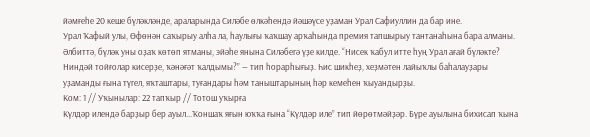йәмғеһе 20 кеше бүләкләнде, араларында Силәбе өлкәһендә йәшәүсе уҙаман Урал Сафиуллин да бар ине.
Урал Ҡафый улы, Өфөнән саҡырыу алһа ла, һаулығы ҡаҡшау арҡаһында премия тапшырыу тантанаһына бара алманы. Әлбиттә, бүләк уны оҙаҡ көтөп ятманы, эйәһе янына Силәбегә үҙе килде. “Нисек ҡабул итте һуң Урал ағай бүләкте? Ниндәй тойғолар кисерҙе, ҡәнәғәт ҡалдымы?” — тип һорарһығыҙ. Һис шикһеҙ, хеҙмәтен лайыҡлы баһалауҙары уҙаманды ғына түгел, яҡташтары, туғандары һәм таныштарының һәр кемеһен ҡыуандырҙы.
Ком: 1 // Уҡынылар: 22 тапҡыр // Тотош уҡырға
Күлдәр илендә барҙыр бер ауыл...Ҡоншаҡ яғын юҡҡа ғына “Күлдәр иле” тип йөрөтмәйҙәр. Бүре ауылына бихисап ҡына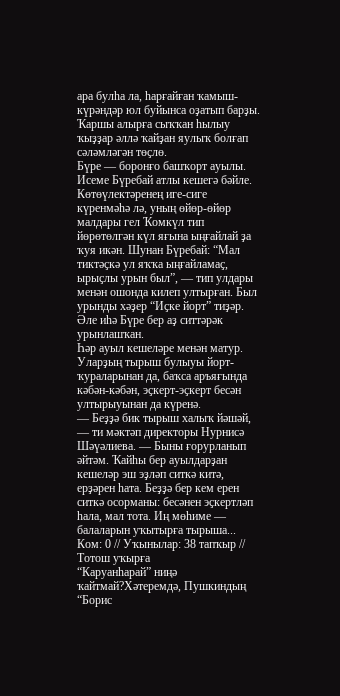ара булһа ла, һарғайған ҡамыш-күрәндәр юл буйынса оҙатып барҙы. Ҡаршы алырға сыҡҡан һылыу ҡыҙҙар әллә ҡайҙан яулыҡ болғап сәләмләгән төҫлө.
Бүре — боронғо башҡорт ауылы. Исеме Бүребай атлы кешегә бәйле. Көтөүлектәренең иге-сиге күренмәһә лә, уның өйөр-өйөр малдары гел Ҡомкүл тип йөрөтөлгән күл яғына ыңғайлай ҙа ҡуя икән. Шунан Бүребай: “Мал тиктәҫкә ул яҡҡа ыңғайламаҫ, ырыҫлы урын был”, — тип улдары менән ошонда килеп ултырған. Был урынды хәҙер “Иҫке йорт” тиҙәр. Әле иһә Бүре бер аҙ ситтәрәк урынлашҡан.
Һәр ауыл кешеләре менән матур. Уларҙың тырыш булыуы йорт-ҡураларынан да, баҡса аръяғында кәбән-кәбән, эҫкерт-эҫкерт бесән ултырыуынан да күренә.
— Беҙҙә бик тырыш халыҡ йәшәй, — ти мәктәп директоры Нурнисә Шәүәлиева. — Быны ғорурланып әйтәм. Ҡайһы бер ауылдарҙан кешеләр эш эҙләп ситкә китә, ерҙәрен һата. Беҙҙә бер кем ерен ситкә осорманы: бесәнен эҫкертләп һала, мал тота. Иң мөһиме — балаларын уҡытырға тырыша...
Ком: 0 // Уҡынылар: 38 тапҡыр // Тотош уҡырға
“Каруанһарай” ниңә ҡайтмай?Хәтеремдә, Пушкиндың “Борис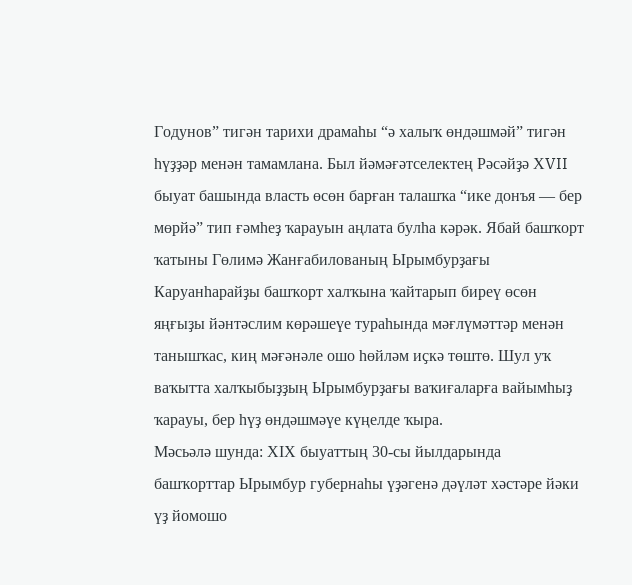Годунов” тигән тарихи драмаһы “ә халыҡ өндәшмәй” тигән һүҙҙәр менән тамамлана. Был йәмәғәтселектең Рәсәйҙә ХVII быуат башында власть өсөн барған талашҡа “ике донъя — бер мөрйә” тип ғәмһеҙ ҡарауын аңлата булһа кәрәк. Ябай башҡорт ҡатыны Гөлимә Жанғабилованың Ырымбурҙағы Каруанһарайҙы башҡорт халҡына ҡайтарып биреү өсөн яңғыҙы йәнтәслим көрәшеүе тураһында мәғлүмәттәр менән танышҡас, киң мәғәнәле ошо һөйләм иҫкә төштө. Шул уҡ ваҡытта халҡыбыҙҙың Ырымбурҙағы ваҡиғаларға вайымһыҙ ҡарауы, бер һүҙ өндәшмәүе күңелде ҡыра.
Мәсьәлә шунда: ХIХ быуаттың 30-сы йылдарында башҡорттар Ырымбур губернаһы үҙәгенә дәүләт хәстәре йәки үҙ йомошо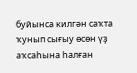буйынса килгән саҡта ҡунып сығыу өсөн үҙ аҡсаһына һалған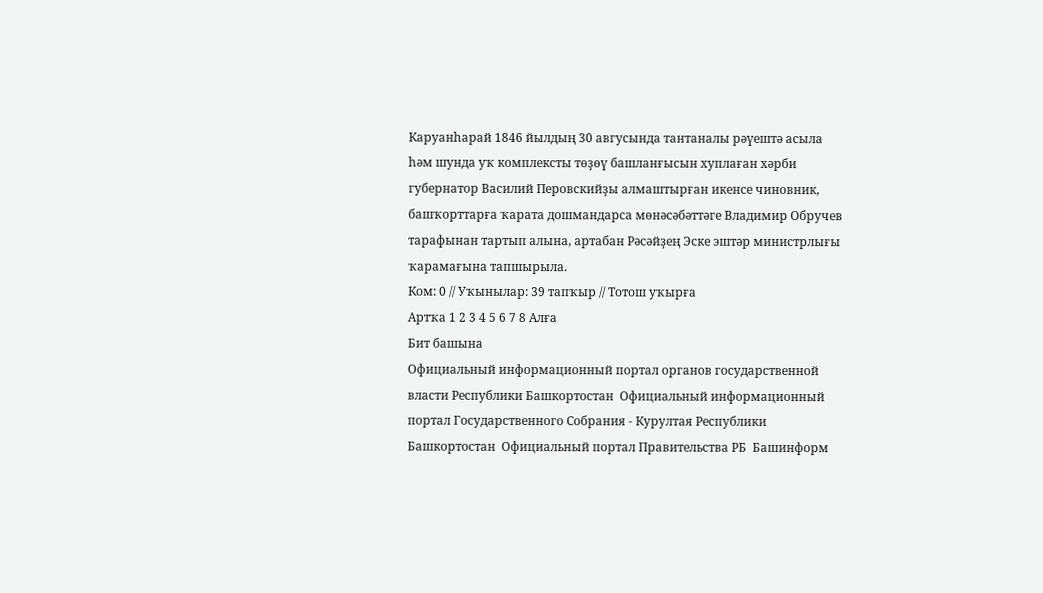Каруанһарай 1846 йылдың 30 авгусында тантаналы рәүештә асыла һәм шунда уҡ комплексты төҙөү башланғысын хуплаған хәрби губернатор Василий Перовскийҙы алмаштырған икенсе чиновник, башҡорттарға ҡарата дошмандарса мөнәсәбәттәге Владимир Обручев тарафынан тартып алына, артабан Рәсәйҙең Эске эштәр министрлығы ҡарамағына тапшырыла.
Ком: 0 // Уҡынылар: 39 тапҡыр // Тотош уҡырға
Артҡа 1 2 3 4 5 6 7 8 Алға
Бит башына
Официальный информационный портал органов государственной власти Республики Башкортостан  Официальный информационный портал Государственного Собрания - Курултая Республики Башкортостан  Официальный портал Правительства РБ  Башинформ